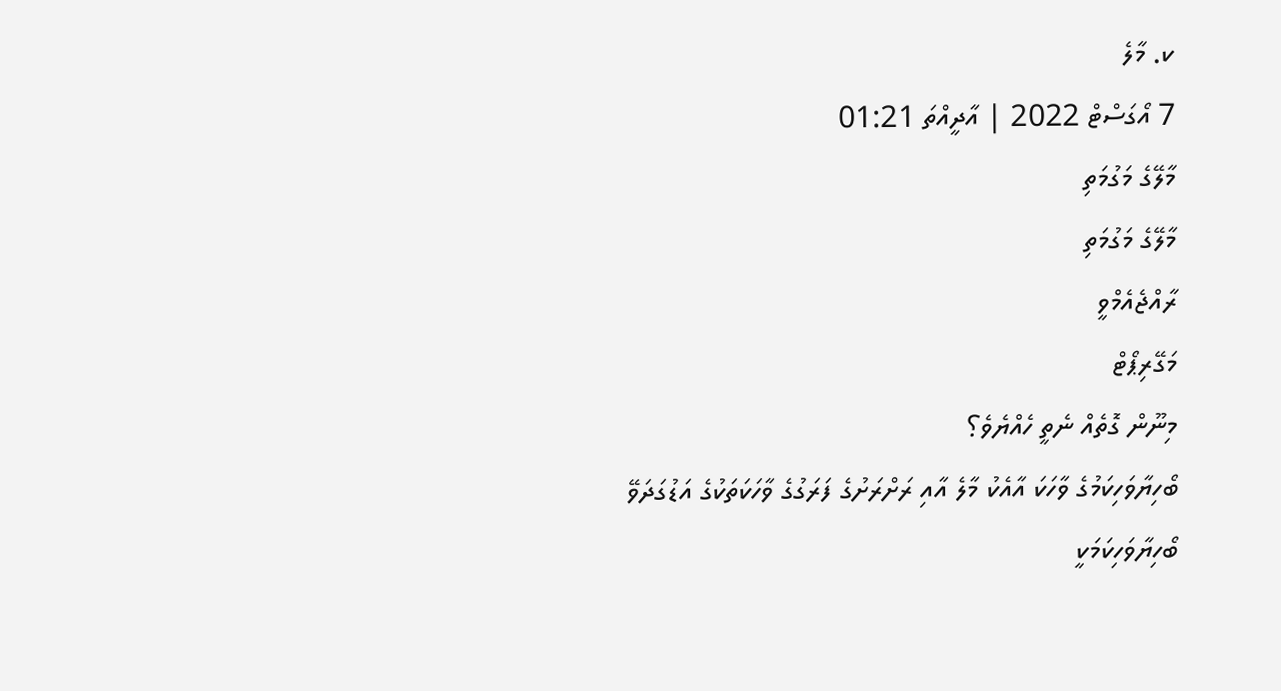ކ. މާލެ
7 އޯގަސްޓް 2022 | އާދީއްތަ 01:21
މާލޭގެ މަގުމަތި
މާލޭގެ މަގުމަތި
ރާއްޖެއެމްވީ
މަގޭރިޕޯޓް
މިނޫން ގޮތެއް ނެތީ ހެއްޔެވެ؟
ބޯހިޔާވަހިކަމުގެ ވާހަކަ އާއެކު މާލެ އާއި ރަށްރަށުގެ ފަރަގުގެ ވާހަކަތަކުގެ އަޑުގަދަވޭ
ބޯހިޔާވަހިކަމަކީ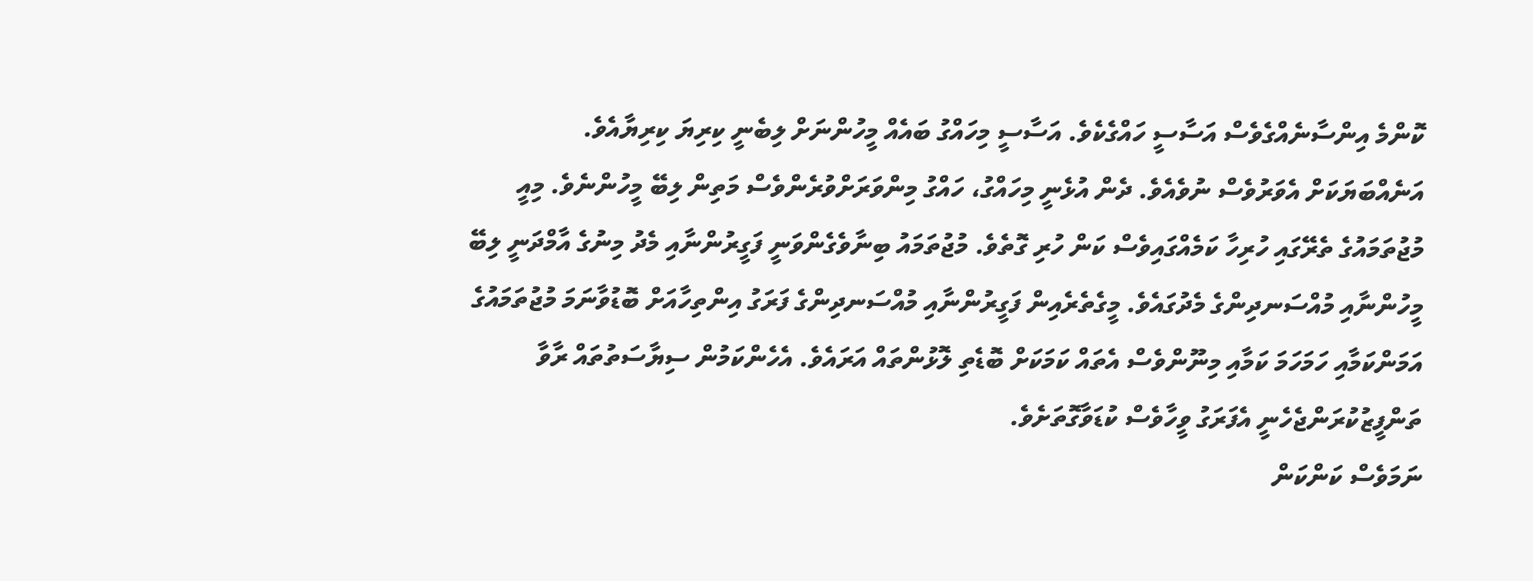ކޮންމެ އިންސާނެއްގެވެސް އަސާސީ ހައްގެކެވެ. އަސާސީ މިހައްގު ބައެއް މީހުންނަށް ލިބެނީ ކިރިޔަ ކިރިޔާއެވެ. އަނެއްބަޔަކަށް އެވަރުވެސް ނުވެއެވެ. ދެން އުޅެނީ މިހައްގު، ހައްގު މިންވަރަށްވުރެންވެސް މަތިން ލިބޭ މީހުންނެވެ. މިއީ މުޖުތަމައުގެ ތެރޭގައި ހުރިހާ ކަމެއްގައިވެސް ކަން ހުރި ގޮތެވެ. މުޖުތަމައު ބިނާވެގެންވަނީ ފަގީރުންނާއި މެދު މިނުގެ އާމްދަނީ ލިބޭ މީހުންނާއި މުއްސަނދިންގެ މެދުގައެވެ. މީގެތެރެއިން ފަގީރުންނާއި މުއްސަނދިންގެ ފަރަގު އިންތިހާއަށް ބޮޑުވާނަމަ މުޖުތަމައުގެ އަމަންކަމާއި ހަމަހަމަ ކަމާއި މިނޫންވެސް އެތައް ކަމަކަށް ބޮޑެތި ލޮޅުންތައް އަރައެވެ. އެހެންކަމުން ސިޔާސަތުތައް ރާވާ ތަންފީޒުކުރަންޖެހެނީ އެފަރަގު ވީހާވެސް ކުޑަވާގޮތަށެވެ.
ނަމަވެސް ކަންކަން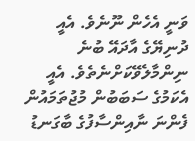ވަނީ އެހެން ނޫނެވެ. އެއީ ދުނިޔޭގެ އާދައޭ ބުނެ ނިންމާލެވޭކަށްނެތެވެ. އެއީ އެކަމުގެ ސަބަބުން މުޖުތަމައުން ފެންނަ ނާއިންސާފުގެ ބާގަނޑު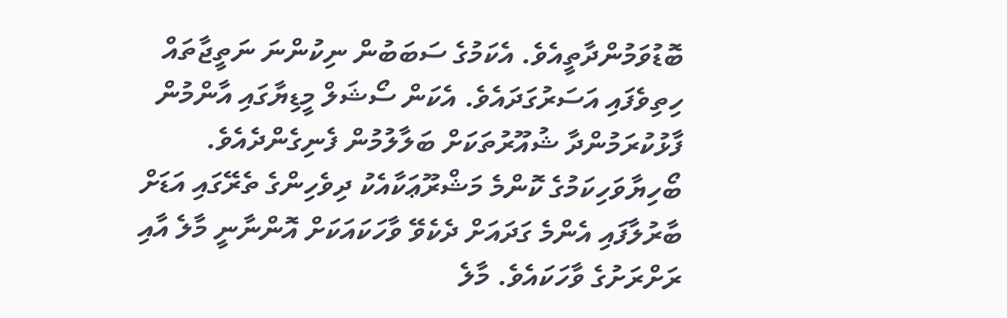ބޮޑުވަމުންދާތީއެވެ. އެކަމުގެ ސަބަބުން ނިކުންނަ ނަތީޖާތައް ހިތިވެފައި އަސަރުގަދައެވެ. އެކަން ސޯޝަލް މީޑިޔާގައި އާންމުން ފާޅުކުރަމުންދާ ޝުއޫރުތަކަށް ބަލާލުމުން ފެނިގެންދެއެވެ. ބޯހިޔާވަހިކަމުގެ ކޮންމެ މަޝްރޫޢަކާއެކު ދިވެހިންގެ ތެރޭގައި އަޑަށް ބާރުލާފައި އެންމެ ގަދައަށް ދެކެވޭ ވާހަކައަކަށް އޮންނާނީ މާލެ އާއި ރަށްރަށުގެ ވާހަކައެވެ. މާލެ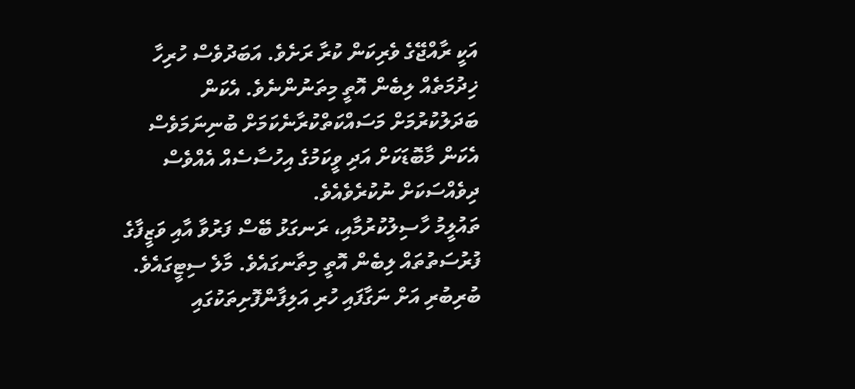އަކީ ރާއްޖޭގެ ވެރިކަން ކުރާ ރަށެވެ. އަބަދުވެސް ހުރިހާ ޚިދުމަތެއް ލިބެން އޮތީ މިތަނުންނެވެ. އެކަން ބަދަލުކުރުމަށް މަސައްކަތްކުރާނެކަމަށް ބުނިނަމަވެސް އެކަން މާބޮޑަކަށް އަދި ވީކަމުގެ އިހުސާސެއް އެއްވެސް ދިވެއްސަކަށް ނުކުރެވެއެވެ.
ތައުލީމު ހާސިލުކުރުމާއި، ރަނގަޅު ބޭސް ފަރުވާ އާއި ވަޒީފާގެ ފުރުސަތުތައް ލިބެން އޮތީ މިތާނގައެވެ. މާލެ ސިޓީގައެވެ. ބުރިބުރި އަށް ނަގާފައި ހުރި އަލިފާންފޮށިތަކުގައި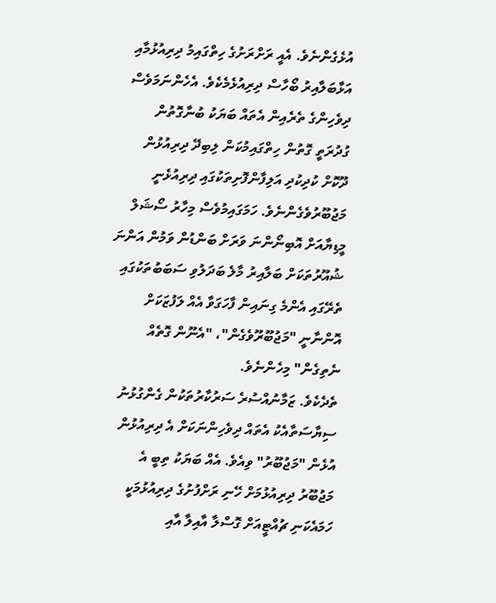އުޅެގެންނެވެ. އެއީ ރަށްރަށުގެ ހިތްގައިމު ދިރިއުޅުމާއި އަޅާބަލާއިރު ބޯހާސް ދިރިއުޅެމެކެވެ. އެހެންނަމަވެސް ދިވެހިންގެ ތެރެއިން އެތައް ބަޔަކު ބުނާގޮތުން ގުދުރަތީ ގޮތުން ހިތްގައިމުކަން ލިބިދޭ ދިރިއުޅުން ދޫކޮށް ކުދިކުދި އަލިފާންފޮށިތަކުގައި ދިރިއުޅެނީ މަޖުބޫރުވެގެންނެވެ. ހަމަގައިމުވެސް މިހާރު ސޯޝަލް މީޑިޔާއަށް އޮބިނޯންނަ ވަރަށް ބަންޑުން ވަމުން އަންނަ ޝުއޫރުތަކަށް ބަލާއިރު މާލެ ބަދަލުވި ސަބަބުތަކުގައި ތެރޭގައި އެންމެ ގިނައިން ފާހަގަވާ އެއް ލަފުޒަކަށް އޮންނާނީ "މަޖުބޫރޫވެގެން"، "އެނޫން ގޮތެއް ނެތިގެން" މިހެންނެވެ.
ތެދެކެވެ. ޒަމާނުއްސުރެ ސަރުކާރުތަކުން ގެންގުޅުނު ސިޔާސަތާއެކު އެތައް ދިވެހިންނަކަށް އެ ދިރިއުޅުން އުޅެން "މަޖުބޫރު" ވިއެވެ. އެއް ބަޔަކު ތިބީ އެ މަޖުބޫރު ދިރިއުޅުމަށް ހޭނި ރަށްފުށުގެ ދިރިއުޅުމަކީ ހަމައެކަނި ޗުއްޓީއަށް ގޮސްލާ އާއިލާ އާއި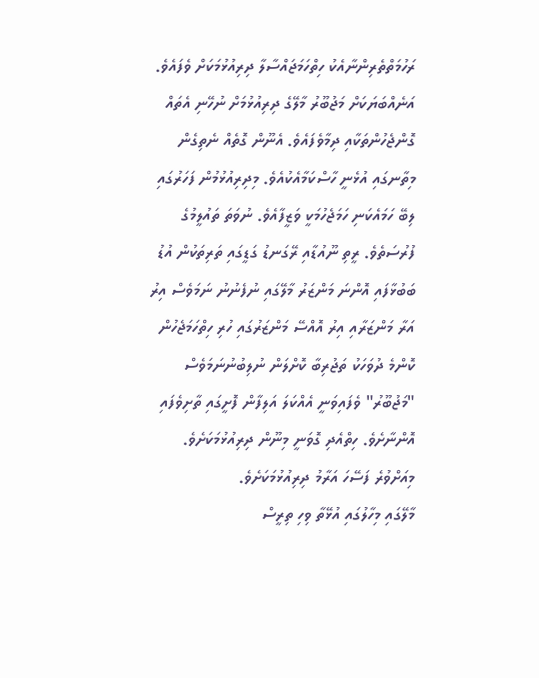ރަހުމަތްތެރިންނާއެކު ހިތްހަމަޖައްސާލާ ދިރިއުޅުމަކަށް ވެފައެވެ. އަނެއްބަޔަކަށް މަޖުބޫރު މާލޭގެ ދިރިއުޅުމަށް ނުހޭނި އެތައް ގޮންޖެހުންތަކާއި ދިމާވެފައެވެ. އެނޫން ގޮތެއް ނެތިގެން މިތާނގައި އުޅެނީ ހާސްކަމާއެކުއެވެ. މިދިރިއުޅުމުން ފަހަރުގައި ލިބޭ ހަމައެކަނި ހަމަޖެހުމަކީ ވަޒީފާއެވެ. ނުވަތަ ތައުލީމުގެ ފުރުސަތެވެ. ރީތި ނޫއުޑާއި ރޭގަނޑު ގަޑީގައި ތަރިތަކުން އުޑު ބަބުޅާފައި އޮންނަ މަންޒަރު މާލޭގައި ނުފެނުނު ނަމަވެސް އިރު އަރާ މަންޒަރާއި އިރު އޮއްސޭ މަންޒަރުގައި ހުރި ހިތްހަމަޖެހުން ކޮންމެ ދުވަހަކު ތަޖުރިބާ ކޮށްލަން ނުލިބުނުނަމަވެސް "މަޖުބޫރު" ވެފައިވަނީ އެއްކަލަ އަލިފާން ފޮށީގައި ތާށިވެފައި އޮންނާށެވެ. ހިތްއެދި ގޮވަނީ މިނޫން ދިރިއުޅުމަކަށެވެ. މިއަށްވުރެ ފަސޭހަ އަރާމު ދިރިއުޅުމަކަށެވެ.
މާލޭގައި މިހާލުގައި އުޅޭތާ ވިހި ތިރީސް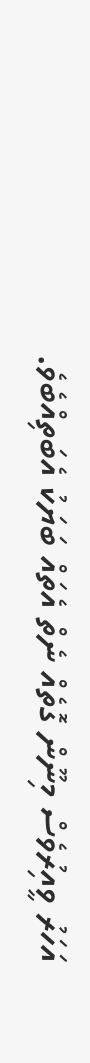އަހަރު ވީއިރުވެސް މިނޫން ގޮތެއް ނެތް އެތައް ބަޔަކު އެބަތިއްބެވެ.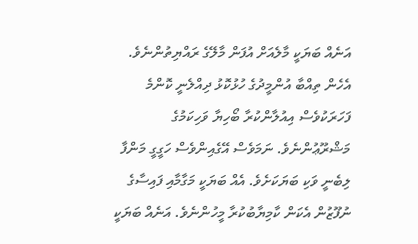އަނެއް ބަޔަކީ މާލެއަށް އުފަން މާލޭގެ ރައްޔިތުންނެވެ. އެހެން ތިއްބާ އުންމީދުގެ ހުޅުކޮޅު ދިއްލެނީ ކޮންމެ ފަހަރަކުވެސް އިއުލާންކުރާ ބޯހިޔާ ވަހިކަމުގެ މަޝްރޫޢުންނެވެ. ނަމަވެސް އޭގެއިންވެސް ހަގީގީ މަންފާ ލިބެނީ ވަކި ބަޔަކަށެވެ. އެއް ބަޔަކީ މަގާމާއި ފައިސާގެ ނުފޫޒުން އެކަން ކާމިޔާބުކުރާ މީހުންނެވެ. އަނެއް ބަޔަކީ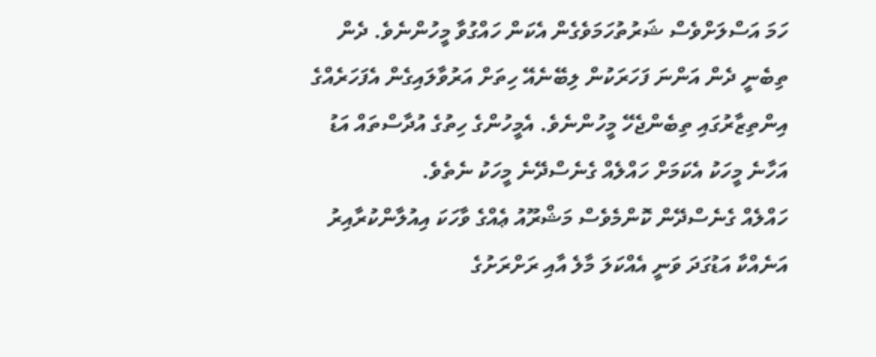ހަމަ އަސްލަށްވެސް ޝަރުތުހަމަވެގެން އެކަން ހައްގުވާ މީހުންނެވެ. ދެން ތިބެނީ ދެން އަންނަ ފަހަރަކުން ލިބޭނެއޭ ހިތަށް އަރުވާލައިގެން އެފަހަރެއްގެ އިންތިޒާރުގައި ތިބެންޖެހޭ މީހުންނެވެ. އެމީހުންގެ ހިތުގެ އުދާސްތައް އަޑު އަހާނެ މީހަކު އެކަމަށް ހައްލެއް ގެނެސްދޭނެ މީހަކު ނެތެވެ.
ހައްލެއް ގެނެސްދޭން ކޮންމެވެސް މަޝްރޫއު ޢެއްގެ ވާހަކަ އިއުލާންކުރާއިރު އަނެއްކާ އަޑުގަދަ ވަނީ އެއްކަލަ މާލެ އާއި ރަށްރަށުގެ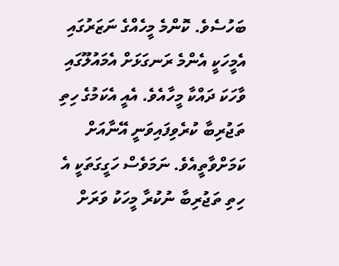ބަހުސެވެ. ކޮންމެ މީހެއްގެ ނަޒަރުގައި އެމީހަކީ އެންމެ ރަނގަޅަށް އެމައުލޫގައި ވާހަކަ ދައްކާ މީހާއެވެ. އެއީ އެކަމުގެ ހިތި ތަޖުރިބާ ކުރެވިފައިވަނީ އޭނާއަށް ކަމަށްވާތީއެވެ. ނަމަވެސް ހަގީގަތަކީ އެ ހިތި ތަޖުރިބާ ނުކުރާ މީހަކު ވަރަށް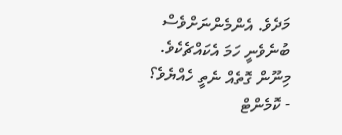މަދެވެ. އެންމެންނަށްވެސް ބުނެވެނީ ހަމަ އެކައްޗެކެވެ. މިނޫން ގޮތެއް ނެތީ ހެއްޔެވެ؟
- ކޮމެންޓް